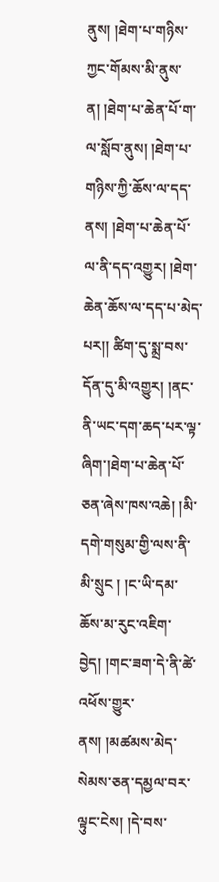ནུས། །ཐེག་པ་གཉིས་ཀྱང་གོམས་མི་ནུས་ན། །ཐེག་པ་ཆེན་པོ་ག་ལ་སློབ་ནུས། །ཐེག་པ་གཉིས་ཀྱི་ཆོས་ལ་དད་ནས། །ཐེག་པ་ཆེན་པོ་ལ་ནི་དད་འགྱུར། །ཐེག་ཆེན་ཆོས་ལ་དད་པ་མེད་པར།། ཚིག་དུ་སྨྲ་བས་དོན་དུ་མི་འགྱུར། །ནང་ནི་ཡང་དག་ཆད་པར་ལྟ་ཞིག་།ཐེག་པ་ཆེན་པོ་ཅན་ཞེས་ཁས་འཆེ། །མི་དགེ་གསུམ་གྱི་ལས་ནི་མི་སྲུང ། །ང་ཡི་དམ་ཆོས་མ་རུང་འཇིག་བྱེད། །གང་ཟག་དེ་ནི་ཚེ་འཕོས་གྱུར་ནས། །མཚམས་མེད་སེམས་ཅན་དམྱལ་བར་ལྟུང་ངེས། །དེ་བས་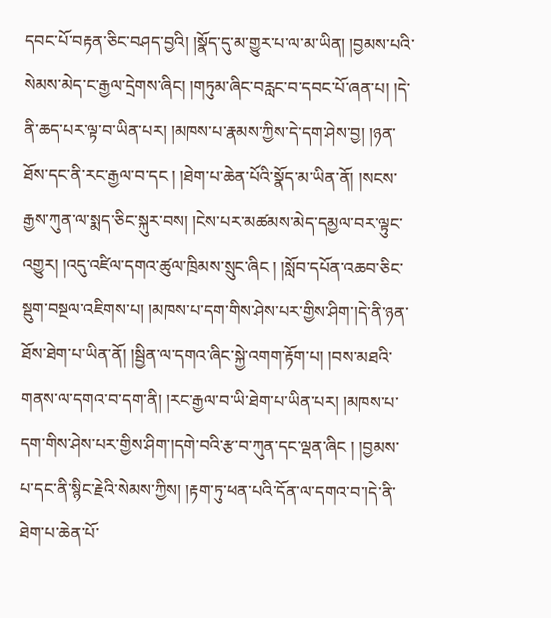དབང་པོ་བརྟན་ཅིང་བཤད་བྱའི། །སྣོད་དུ་མ་གྱུར་པ་ལ་མ་ཡིན། །བྱམས་པའི་སེམས་མེད་ང་རྒྱལ་དྲེགས་ཞིང། །གཏུམ་ཞིང་བརླང་བ་དབང་པོ་ཞན་པ། །དེ་ནི་ཆད་པར་ལྟ་བ་ཡིན་པར། །མཁས་པ་རྣམས་ཀྱིས་དེ་དག་ཤེས་བྱ། །ཉན་ཐོས་དང་ནི་རང་རྒྱལ་བ་དང ། །ཐེག་པ་ཆེན་པོའི་སྣོད་མ་ཡིན་ནོ། །སངས་རྒྱས་ཀུན་ལ་སྨད་ཅིང་སྐུར་བས། །ངེས་པར་མཚམས་མེད་དམྱལ་བར་ལྟུང་འགྱུར། །འདུ་འཛིལ་དགའ་ཚུལ་ཁྲིམས་སྲུང་ཞིང ། །སློབ་དཔོན་འཆབ་ཅིང་སྡུག་བསྔལ་འཇིགས་པ། །མཁས་པ་དག་གིས་ཤེས་པར་གྱིས་ཤིག་།དེ་ནི་ཉན་ཐོས་ཐེག་པ་ཡིན་ནོ། །སྦྱིན་ལ་དགའ་ཞིང་སྐྱེ་འགག་རྟོག་པ། །བས་མཐའི་གནས་ལ་དགའ་བ་དག་ནི། །རང་རྒྱལ་བ་ཡི་ཐེག་པ་ཡིན་པར། །མཁས་པ་དག་གིས་ཤེས་པར་གྱིས་ཤིག་།དགེ་བའི་རྩ་བ་ཀུན་དང་ལྡན་ཞིང ། །བྱམས་པ་དང་ནི་སྙིང་རྗེའི་སེམས་ཀྱིས། །རྟག་ཏུ་ཕན་པའི་དོན་ལ་དགའ་བ་།དེ་ནི་ཐེག་པ་ཆེན་པོ་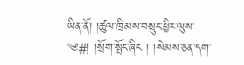ཡིན་ནོ། །ཚུལ་ཁྲིམས་བསྲུང་ཕྱིར་ལུས་
༄#། །སྲོག་སྤོང་ཞིང ། །སེམས་ཅན་དག་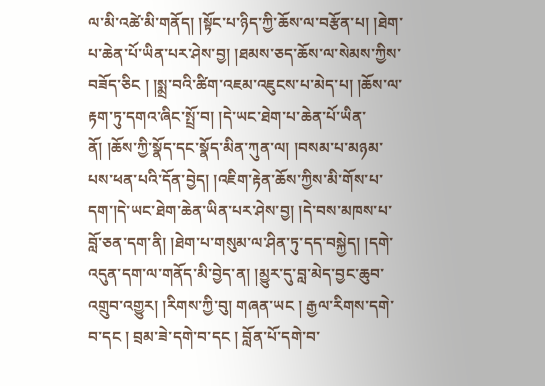ལ་མི་འཚེ་མི་གནོད། །སྟོང་པ་ཉིད་ཀྱི་ཆོས་ལ་བརྩོན་པ། །ཐེག་པ་ཆེན་པོ་ཡིན་པར་ཤེས་བྱ། །ཐམས་ཅད་ཆོས་ལ་སེམས་ཀྱིས་བཟོད་ཅིང ། །སྨྲ་བའི་ཚིག་འཇམ་འཇུངས་པ་མེད་པ། །ཆོས་ལ་རྟག་ཏུ་དགའ་ཞིང་སྤྲོ་བ། །དེ་ཡང་ཐེག་པ་ཆེན་པོ་ཡིན་ནོ། །ཆོས་ཀྱི་སྣོད་དང་སྣོད་མིན་ཀུན་ལ། །བསམ་པ་མཉམ་པས་ཕན་པའི་དོན་བྱེད། །འཇིག་རྟེན་ཆོས་ཀྱིས་མི་གོས་པ་དག་།དེ་ཡང་ཐེག་ཆེན་ཡིན་པར་ཤེས་བྱ། །དེ་བས་མཁས་པ་བློ་ཅན་དག་ནི། །ཐེག་པ་གསུམ་ལ་ཤིན་ཏུ་དད་བསྐྱེད། །དགེ་འདུན་དག་ལ་གནོད་མི་བྱེད་ན། །མྱུར་དུ་བླ་མེད་བྱང་ཆུབ་འགྲུབ་འགྱུར། །རིགས་ཀྱི་བུ། གཞན་ཡང ། རྒྱལ་རིགས་དགེ་བ་དང ། བྲམ་ཟེ་དགེ་བ་དང ། བློན་པོ་དགེ་བ་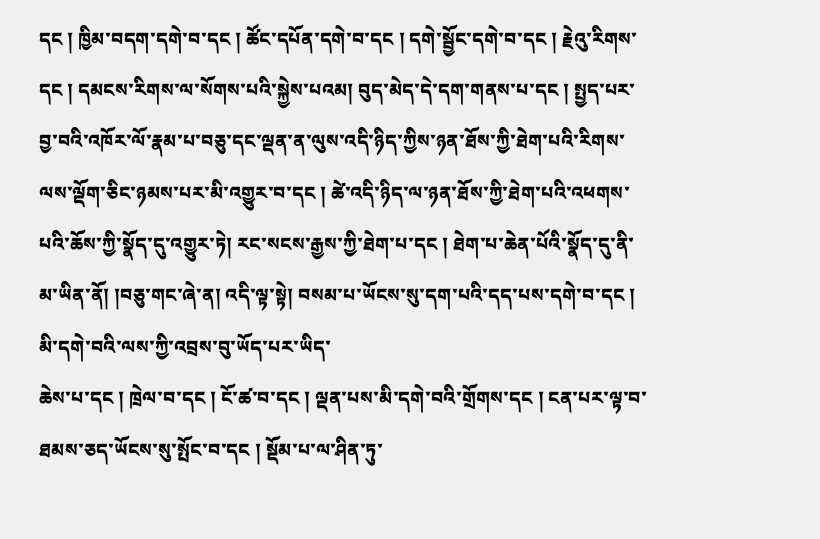དང ། ཁྱིམ་བདག་དགེ་བ་དང ། ཚོང་དཔོན་དགེ་བ་དང ། དགེ་སྦྱོང་དགེ་བ་དང ། རྗེའུ་རིགས་དང ། དམངས་རིགས་ལ་སོགས་པའི་སྐྱེས་པའམ། བུད་མེད་དེ་དག་གནས་པ་དང ། སྤྱད་པར་བྱ་བའི་འཁོར་ལོ་རྣམ་པ་བཅུ་དང་ལྡན་ན་ལུས་འདི་ཉིད་ཀྱིས་ཉན་ཐོས་ཀྱི་ཐེག་པའི་རིགས་ལས་ལྡོག་ཅིང་ཉམས་པར་མི་འགྱུར་བ་དང ། ཚེ་འདི་ཉིད་ལ་ཉན་ཐོས་ཀྱི་ཐེག་པའི་འཕགས་པའི་ཆོས་ཀྱི་སྣོད་དུ་འགྱུར་ཏེ། རང་སངས་རྒྱས་ཀྱི་ཐེག་པ་དང ། ཐེག་པ་ཆེན་པོའི་སྣོད་དུ་ནི་མ་ཡིན་ནོ། །བཅུ་གང་ཞེ་ན། འདི་ལྟ་སྟེ། བསམ་པ་ཡོངས་སུ་དག་པའི་དད་པས་དགེ་བ་དང ། མི་དགེ་བའི་ལས་ཀྱི་འབྲས་བུ་ཡོད་པར་ཡིད་
ཆེས་པ་དང ། ཁྲེལ་བ་དང ། ངོ་ཚ་བ་དང ། ལྡན་པས་མི་དགེ་བའི་གྲོགས་དང ། ངན་པར་ལྟ་བ་ཐམས་ཅད་ཡོངས་སུ་སྤོང་བ་དང ། སྡོམ་པ་ལ་ཤིན་ཏུ་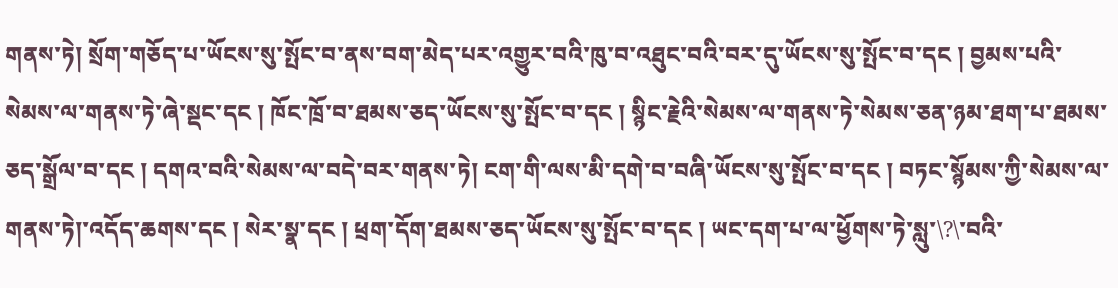གནས་ཏེ། སྲོག་གཅོད་པ་ཡོངས་སུ་སྤོང་བ་ནས་བག་མེད་པར་འགྱུར་བའི་ཁུ་བ་འཐུང་བའི་བར་དུ་ཡོངས་སུ་སྤོང་བ་དང ། བྱམས་པའི་སེམས་ལ་གནས་ཏེ་ཞེ་སྡང་དང ། ཁོང་ཁྲོ་བ་ཐམས་ཅད་ཡོངས་སུ་སྤོང་བ་དང ། སྙིང་རྗེའི་སེམས་ལ་གནས་ཏེ་སེམས་ཅན་ཉམ་ཐག་པ་ཐམས་ཅད་སྒྲོལ་བ་དང ། དགའ་བའི་སེམས་ལ་བདེ་བར་གནས་ཏེ། ངག་གི་ལས་མི་དགེ་བ་བཞི་ཡོངས་སུ་སྤོང་བ་དང ། བཏང་སྙོམས་ཀྱི་སེམས་ལ་གནས་ཏེ།་འདོད་ཆགས་དང ། སེར་སྣ་དང ། ཕྲག་དོག་ཐམས་ཅད་ཡོངས་སུ་སྤོང་བ་དང ། ཡང་དག་པ་ལ་ཕྱོགས་ཏེ་སླུ་\?\་བའི་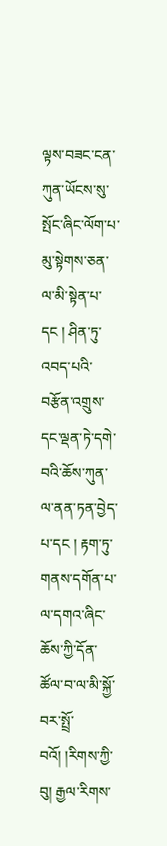ལྟས་བཟང་ངན་ཀུན་ཡོངས་སུ་སྤོང་ཞིང་ལོག་པ་མུ་སྟེགས་ཅན་ལ་མི་སྟེན་པ་དང ། ཤིན་ཏུ་འབད་པའི་བརྩོན་འགྲུས་དང་ལྡན་ཏེ་དགེ་བའི་ཆོས་ཀུན་ལ་ནན་ཏན་བྱེད་པ་དང ། རྟག་ཏུ་གནས་དགོན་པ་ལ་དགའ་ཞིང་ཆོས་ཀྱི་དོན་ཚོལ་བ་ལ་མི་སྐྱོ་བར་སྤྲོ་བའོ། །རིགས་ཀྱི་བུ། རྒྱལ་རིགས་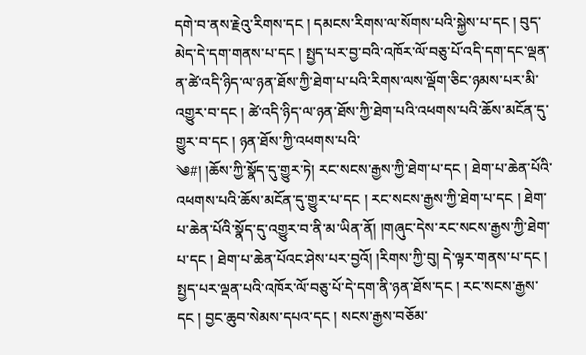དགེ་བ་ནས་རྗེའུ་རིགས་དང ། དམངས་རིགས་ལ་སོགས་པའི་སྐྱེས་པ་དང ། བུད་མེད་དེ་དག་གནས་པ་དང ། སྤྱད་པར་བྱ་བའི་འཁོར་ལོ་བཅུ་པོ་འདི་དག་དང་ལྡན་ན་ཚེ་འདི་ཉིད་ལ་ཉན་ཐོས་ཀྱི་ཐེག་པ་པའི་རིགས་ལས་ལྡོག་ཅིང་ཉམས་པར་མི་འགྱུར་བ་དང ། ཚེ་འདི་ཉིད་ལ་ཉན་ཐོས་ཀྱི་ཐེག་པའི་འཕགས་པའི་ཆོས་མངོན་དུ་གྱུར་བ་དང ། ཉན་ཐོས་ཀྱི་འཕགས་པའི་
༄#། །ཆོས་ཀྱི་སྣོད་དུ་གྱུར་ཏེ། རང་སངས་རྒྱས་ཀྱི་ཐེག་པ་དང ། ཐེག་པ་ཆེན་པོའི་འཕགས་པའི་ཆོས་མངོན་དུ་གྱུར་པ་དང ། རང་སངས་རྒྱས་ཀྱི་ཐེག་པ་དང ། ཐེག་པ་ཆེན་པོའི་སྣོད་དུ་འགྱུར་བ་ནི་མ་ཡིན་ནོ། །གཞུང་དེས་རང་སངས་རྒྱས་ཀྱི་ཐེག་པ་དང ། ཐེག་པ་ཆེན་པོའང་ཤེས་པར་བྱའོ། །རིགས་ཀྱི་བུ། དེ་ལྟར་གནས་པ་དང ། སྤྱད་པར་ལྡན་པའི་འཁོར་ལོ་བཅུ་པོ་དེ་དག་ནི་ཉན་ཐོས་དང ། རང་སངས་རྒྱས་དང ། བྱང་ཆུབ་སེམས་དཔའ་དང ། སངས་རྒྱས་བཅོམ་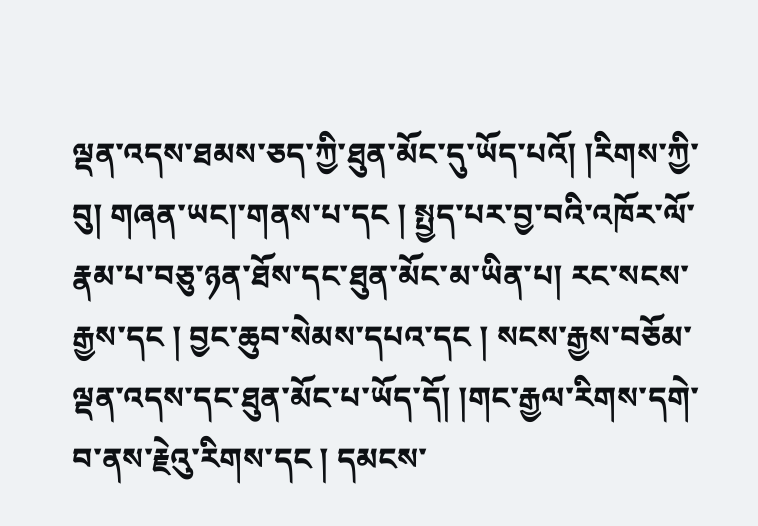ལྡན་འདས་ཐམས་ཅད་ཀྱི་ཐུན་མོང་དུ་ཡོད་པའོ། །རིགས་ཀྱི་བུ། གཞན་ཡང།་གནས་པ་དང ། སྤྱད་པར་བྱ་བའི་འཁོར་ལོ་རྣམ་པ་བཅུ་ཉན་ཐོས་དང་ཐུན་མོང་མ་ཡིན་པ། རང་སངས་རྒྱས་དང ། བྱང་ཆུབ་སེམས་དཔའ་དང ། སངས་རྒྱས་བཅོམ་ལྡན་འདས་དང་ཐུན་མོང་པ་ཡོད་དོ། །གང་རྒྱལ་རིགས་དགེ་བ་ནས་རྗེའུ་རིགས་དང ། དམངས་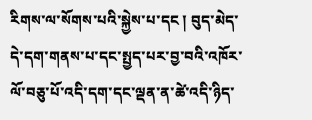རིགས་ལ་སོགས་པའི་སྐྱེས་པ་དང ། བུད་མེད་དེ་དག་གནས་པ་དང་སྤྱད་པར་བྱ་བའི་འཁོར་ལོ་བཅུ་པོ་འདི་དག་དང་ལྡན་ན་ཚེ་འདི་ཉིད་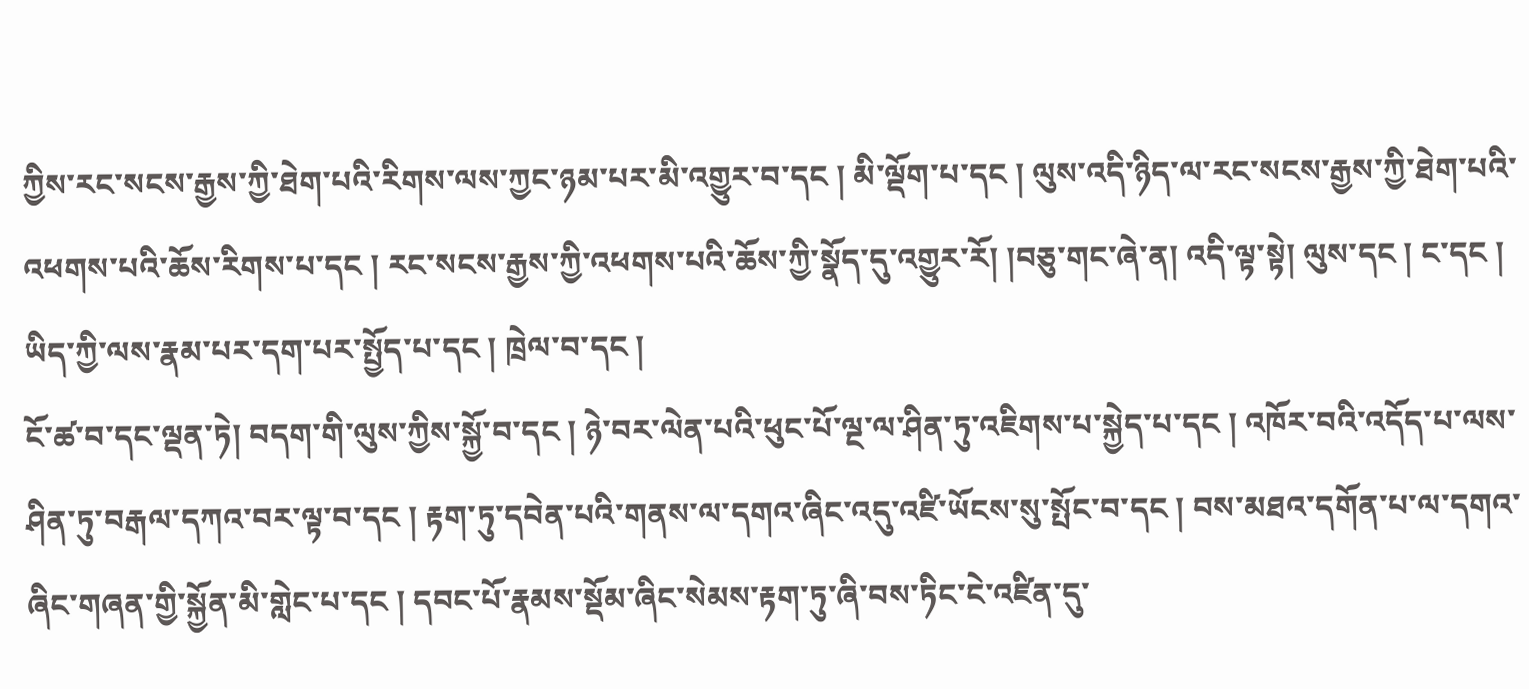ཀྱིས་རང་སངས་རྒྱས་ཀྱི་ཐེག་པའི་རིགས་ལས་ཀྱང་ཉམ་པར་མི་འགྱུར་བ་དང ། མི་ལྡོག་པ་དང ། ལུས་འདི་ཉིད་ལ་རང་སངས་རྒྱས་ཀྱི་ཐེག་པའི་འཕགས་པའི་ཆོས་རིགས་པ་དང ། རང་སངས་རྒྱས་ཀྱི་འཕགས་པའི་ཆོས་ཀྱི་སྣོད་དུ་འགྱུར་རོ། །བཅུ་གང་ཞེ་ན། འདི་ལྟ་སྟེ། ལུས་དང ། ང་དང ། ཡིད་ཀྱི་ལས་རྣམ་པར་དག་པར་སྤྱོད་པ་དང ། ཁྲེལ་བ་དང །
ངོ་ཚ་བ་དང་ལྡན་ཏེ། བདག་གི་ལུས་ཀྱིས་སྐྱོ་བ་དང ། ཉེ་བར་ལེན་པའི་ཕུང་པོ་ལྔ་ལ་ཤིན་ཏུ་འཇིགས་པ་སྐྱེད་པ་དང ། འཁོར་བའི་འདོད་པ་ལས་ཤིན་ཏུ་བརྒལ་དཀའ་བར་ལྟ་བ་དང ། རྟག་ཏུ་དབེན་པའི་གནས་ལ་དགའ་ཞིང་འདུ་འཛི་ཡོངས་སུ་སྤོང་བ་དང ། བས་མཐའ་དགོན་པ་ལ་དགའ་ཞིང་གཞན་གྱི་སྐྱོན་མི་གླེང་པ་དང ། དབང་པོ་རྣམས་སྡོམ་ཞིང་སེམས་རྟག་ཏུ་ཞི་བས་ཏིང་ངེ་འཛིན་དུ་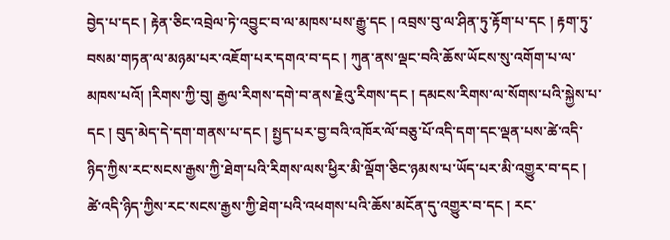བྱེད་པ་དང ། རྟེན་ཅིང་འབྲེལ་ཏེ་འབྱུང་བ་ལ་མཁས་པས་རྒྱུ་དང ། འབྲས་བུ་ལ་ཤིན་ཏུ་རྟོག་པ་དང ། རྟག་ཏུ་བསམ་གཏན་ལ་མཉམ་པར་འཇོག་པར་དགའ་བ་དང ། ཀུན་ནས་ལྡང་བའི་ཆོས་ཡོངས་སུ་འགོག་པ་ལ་མཁས་པའོ། །རིགས་ཀྱི་བུ། རྒྱལ་རིགས་དགེ་བ་ནས་རྗེའུ་རིགས་དང ། དམངས་རིགས་ལ་སོགས་པའི་སྐྱེས་པ་དང ། བུད་མེད་དེ་དག་གནས་པ་དང ། སྤྱད་པར་བྱ་བའི་འཁོར་ལོ་བཅུ་པོ་འདི་དག་དང་ལྡན་པས་ཚེ་འདི་ཉིད་ཀྱིས་རང་སངས་རྒྱས་ཀྱི་ཐེག་པའི་རིགས་ལས་ཕྱིར་མི་ལྡོག་ཅིང་ཉམས་པ་ཡོད་པར་མི་འགྱུར་བ་དང ། ཚེ་འདི་ཉིད་ཀྱིས་རང་སངས་རྒྱས་ཀྱི་ཐེག་པའི་འཕགས་པའི་ཆོས་མངོན་དུ་འགྱུར་བ་དང ། རང་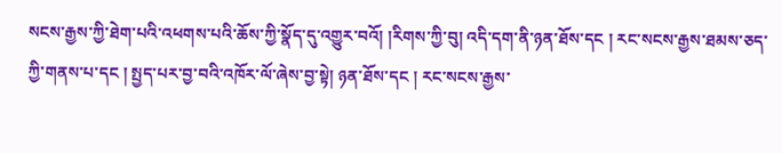སངས་རྒྱས་ཀྱི་ཐེག་པའི་འཕགས་པའི་ཆོས་ཀྱི་སྣོད་དུ་འགྱུར་བའོ། །རིགས་ཀྱི་བུ། འདི་དག་ནི་ཉན་ཐོས་དང ། རང་སངས་རྒྱས་ཐམས་ཅད་ཀྱི་གནས་པ་དང ། སྤྱད་པར་བྱ་བའི་འཁོར་ལོ་ཞེས་བྱ་སྟེ། ཉན་ཐོས་དང ། རང་སངས་རྒྱས་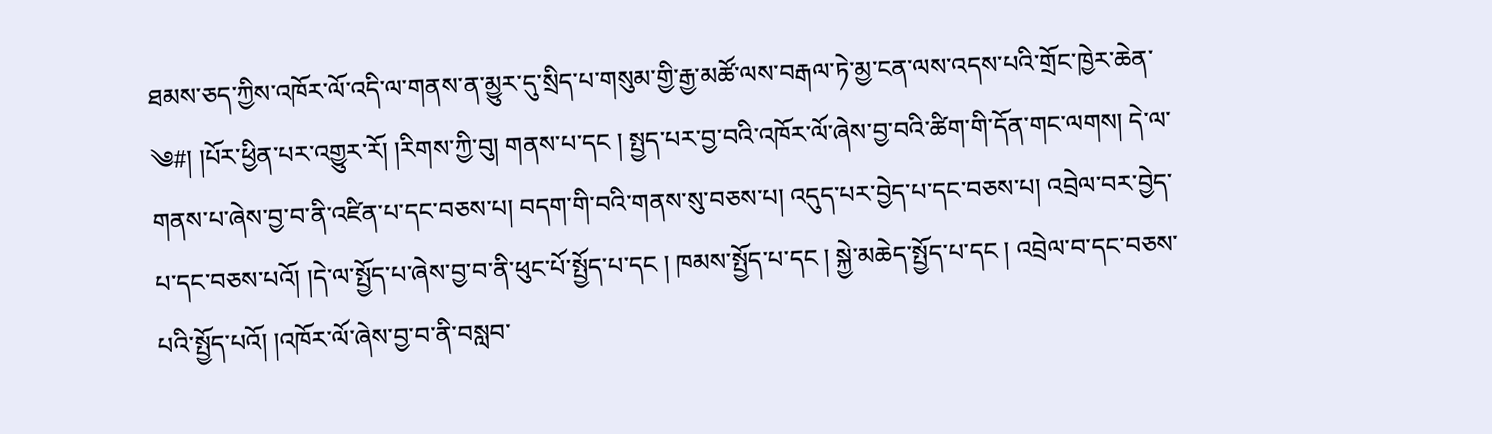ཐམས་ཅད་ཀྱིས་འཁོར་ལོ་འདི་ལ་གནས་ན་མྱུར་དུ་སྲིད་པ་གསུམ་གྱི་རྒྱ་མཚོ་ལས་བརྒལ་ཏེ་མྱ་ངན་ལས་འདས་པའི་གྲོང་ཁྱེར་ཆེན་
༄#། །པོར་ཕྱིན་པར་འགྱུར་རོ། །རིགས་ཀྱི་བུ། གནས་པ་དང ། སྤྱད་པར་བྱ་བའི་འཁོར་ལོ་ཞེས་བྱ་བའི་ཚིག་གི་དོན་གང་ལགས། དེ་ལ་གནས་པ་ཞེས་བྱ་བ་ནི་འཛིན་པ་དང་བཅས་པ། བདག་གི་བའི་གནས་སུ་བཅས་པ། འདུད་པར་བྱེད་པ་དང་བཅས་པ། འབྲེལ་བར་བྱེད་པ་དང་བཅས་པའོ། །དེ་ལ་སྤྱོད་པ་ཞེས་བྱ་བ་ནི་ཕུང་པོ་སྤྱོད་པ་དང ། ཁམས་སྤྱོད་པ་དང ། སྐྱེ་མཆེད་སྤྱོད་པ་དང ། འབྲེལ་བ་དང་བཅས་པའི་སྤྱོད་པའོ། །འཁོར་ལོ་ཞེས་བྱ་བ་ནི་བསླབ་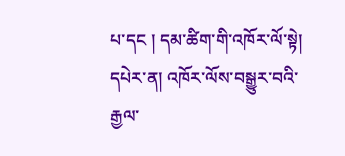པ་དང ། དམ་ཚིག་གི་འཁོར་ལོ་སྟེ། དཔེར་ན། འཁོར་ལོས་བསྒྱུར་བའི་རྒྱལ་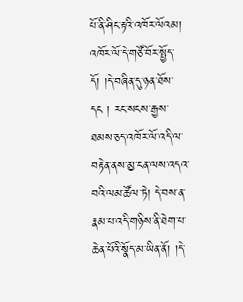པོ་ནི་ཤིང་རྟའི་འཁོར་ལོའམ། འཁོར་ལོ་དེ་གཙོ་བོར་སྤྱོད་དོ། །དེ་བཞིན་དུ་ཉན་ཐོས་དང ། རང་སངས་རྒྱས་ཐམས་ཅད་འཁོར་ལོ་འདི་ལ་བརྟེན་ནས་མྱ་ངན་ལས་འདའ་བའི་ལམ་ཚོལ་ཏེ། དེ་བས་ན་རྣམ་པ་འདི་གཉིས་ནི་ཐེག་པ་ཆེན་པོའི་སྣོད་མ་ཡིན་ནོ། །དེ་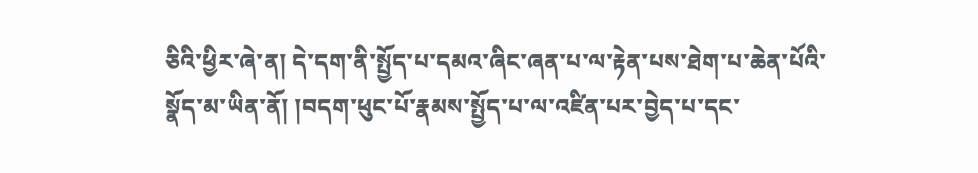ཅིའི་ཕྱིར་ཞེ་ན། དེ་དག་ནི་སྤྱོད་པ་དམའ་ཞིང་ཞན་པ་ལ་རྟེན་པས་ཐེག་པ་ཆེན་པོའི་སྣོད་མ་ཡིན་ནོ། །བདག་ཕུང་པོ་རྣམས་སྤྱོད་པ་ལ་འཛིན་པར་བྱེད་པ་དང་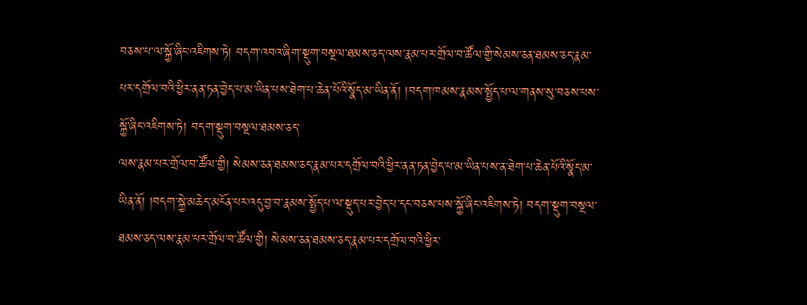བཅས་པ་ལ་སྐྱོ་ཞིང་འཇིགས་ཏེ། བདག་འབའ་ཞིག་སྡུག་བསྔལ་ཐམས་ཅད་ལས་རྣམ་པར་གྲོལ་བ་ཚོལ་གྱི་སེམས་ཅན་ཐམས་ཅད་རྣམ་པར་དགྲོལ་བའི་ཕྱིར་ནན་ཏན་བྱེད་པ་མ་ཡིན་པས་ཐེག་པ་ཆེན་པོའི་སྣོད་མ་ཡིན་ནོ། །བདག་ཁམས་རྣམས་སྤྱོད་པ་ལ་གནས་སུ་བཅས་པས་སྐྱོ་ཞིང་འཇིགས་ཏེ། བདག་སྡུག་བསྔལ་ཐམས་ཅད་
ལས་རྣམ་པར་གྲོལ་བ་ཚོལ་གྱི། སེམས་ཅན་ཐམས་ཅད་རྣམ་པར་དགྲོལ་བའི་ཕྱིར་ནན་ཏན་བྱེད་པ་མ་ཡིན་པས་ན་ཐེག་པ་ཆེན་པོའི་སྣོད་མ་ཡིན་ནོ། །བདག་སྐྱེ་མཆེད་མངོན་པར་འདུ་བྱ་བ་རྣམས་སྤྱོད་པ་ལ་སྡུད་པར་བྱེད་པ་དང་བཅས་པས་སྐྱོ་ཞིང་འཇིགས་ཏེ། བདག་སྡུག་བསྔལ་ཐམས་ཅད་ལས་རྣམ་པར་གྲོལ་བ་ཚོལ་གྱི། སེམས་ཅན་ཐམས་ཅད་རྣམ་པར་དགྲོལ་བའི་ཕྱིར་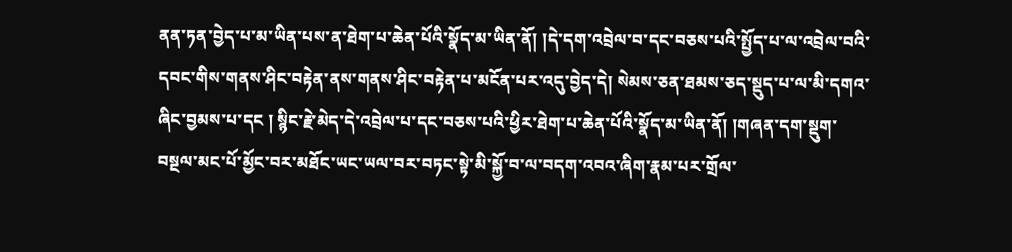ནན་ཏན་བྱེད་པ་མ་ཡིན་པས་ན་ཐེག་པ་ཆེན་པོའི་སྣོད་མ་ཡིན་ནོ། །དེ་དག་འབྲེལ་བ་དང་བཅས་པའི་སྤྱོད་པ་ལ་འབྲེལ་བའི་དབང་གིས་གནས་ཤིང་བརྟེན་ནས་གནས་ཤིང་བརྟེན་པ་མངོན་པར་འདུ་བྱེད་དེ། སེམས་ཅན་ཐམས་ཅད་སྡུད་པ་ལ་མི་དགའ་ཞིང་བྱམས་པ་དང ། སྙིང་རྗེ་མེད་དེ་འབྲེལ་པ་དང་བཅས་པའི་ཕྱིར་ཐེག་པ་ཆེན་པོའི་སྣོད་མ་ཡིན་ནོ། །གཞན་དག་སྡུག་བསྔལ་མང་པོ་མྱོང་བར་མཐོང་ཡང་ཡལ་བར་བཏང་སྟེ་མི་སྐྱོ་བ་ལ་བདག་འབའ་ཞིག་རྣམ་པར་གྲོལ་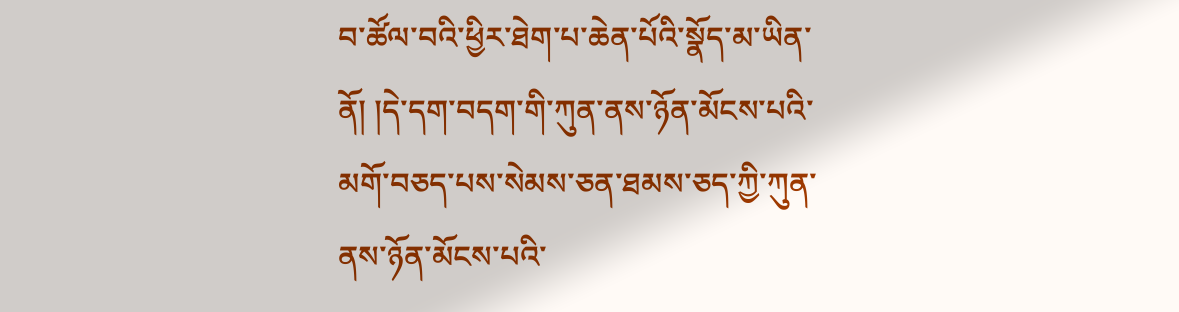བ་ཚོལ་བའི་ཕྱིར་ཐེག་པ་ཆེན་པོའི་སྣོད་མ་ཡིན་ནོ། །དེ་དག་བདག་གི་ཀུན་ནས་ཉོན་མོངས་པའི་མགོ་བཅད་པས་སེམས་ཅན་ཐམས་ཅད་ཀྱི་ཀུན་ནས་ཉོན་མོངས་པའི་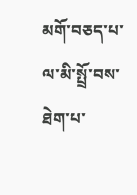མགོ་བཅད་པ་ལ་མི་སྤྲོ་བས་ཐེག་པ་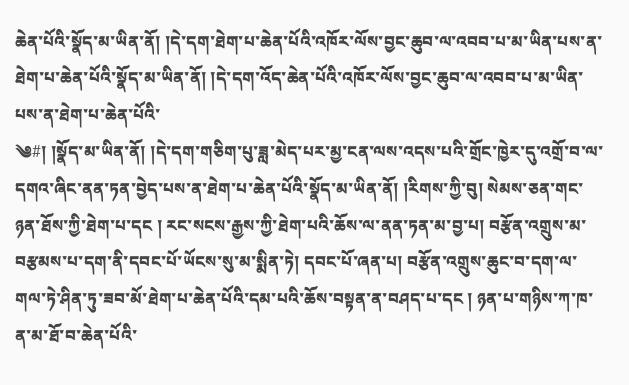ཆེན་པོའི་སྣོད་མ་ཡིན་ནོ། །དེ་དག་ཐེག་པ་ཆེན་པོའི་འཁོར་ལོས་བྱང་ཆུབ་ལ་འབབ་པ་མ་ཡིན་པས་ན་ཐེག་པ་ཆེན་པོའི་སྣོད་མ་ཡིན་ནོ། །དེ་དག་འོད་ཆེན་པོའི་འཁོར་ལོས་བྱང་ཆུབ་ལ་འབབ་པ་མ་ཡིན་པས་ན་ཐེག་པ་ཆེན་པོའི་
༄#། །སྣོད་མ་ཡིན་ནོ། །དེ་དག་གཅིག་པུ་ཟླ་མེད་པར་མྱ་ངན་ལས་འདས་པའི་གྲོང་ཁྱེར་དུ་འགྲོ་བ་ལ་དགའ་ཞིང་ནན་ཏན་བྱེད་པས་ན་ཐེག་པ་ཆེན་པོའི་སྣོད་མ་ཡིན་ནོ། །རིགས་ཀྱི་བུ། སེམས་ཅན་གང་ཉན་ཐོས་ཀྱི་ཐེག་པ་དང ། རང་སངས་རྒྱས་ཀྱི་ཐེག་པའི་ཆོས་ལ་ནན་ཏན་མ་བྱ་པ། བརྩོན་འགྲུས་མ་བརྩམས་པ་དག་ནི་དབང་པོ་ཡོངས་སུ་མ་སྨིན་ཏེ། དབང་པོ་ཞན་པ། བརྩོན་འགྲུས་ཆུང་བ་དག་ལ་གལ་ཏེ་ཤིན་ཏུ་ཟབ་མོ་ཐེག་པ་ཆེན་པོའི་དམ་པའི་ཆོས་བསྟན་ན་བཤད་པ་དང ། ཉན་པ་གཉིས་ཀ་ཁ་ན་མ་ཐོ་བ་ཆེན་པོའི་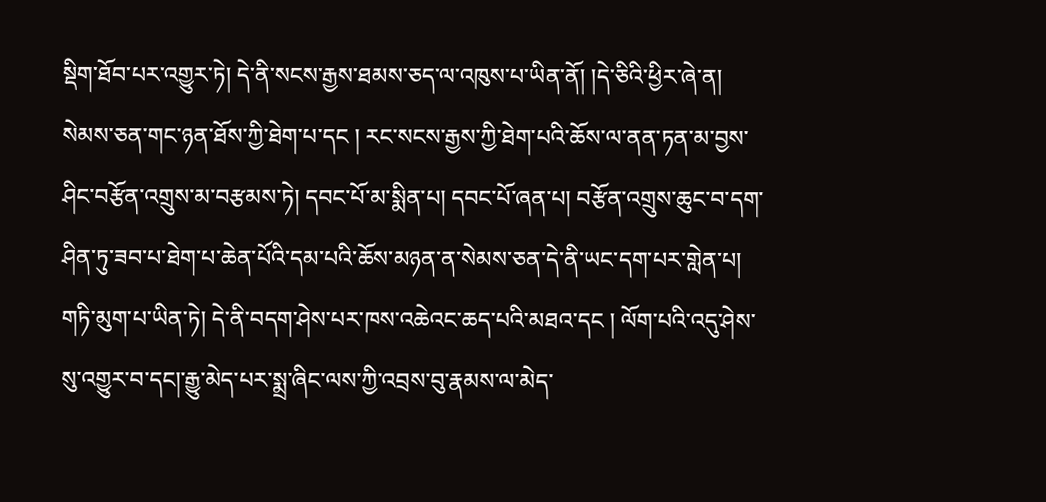སྡིག་ཐོབ་པར་འགྱུར་ཏེ། དེ་ནི་སངས་རྒྱས་ཐམས་ཅད་ལ་འཁུས་པ་ཡིན་ནོ། །དེ་ཅིའི་ཕྱིར་ཞེ་ན། སེམས་ཅན་གང་ཉན་ཐོས་ཀྱི་ཐེག་པ་དང ། རང་སངས་རྒྱས་ཀྱི་ཐེག་པའི་ཆོས་ལ་ནན་ཏན་མ་བྱས་ཤིང་བརྩོན་འགྲུས་མ་བརྩམས་ཏེ། དབང་པོ་མ་སྨིན་པ། དབང་པོ་ཞན་པ། བརྩོན་འགྲུས་ཆུང་བ་དག་ཤིན་ཏུ་ཟབ་པ་ཐེག་པ་ཆེན་པོའི་དམ་པའི་ཆོས་མཉན་ན་སེམས་ཅན་དེ་ནི་ཡང་དག་པར་གླེན་པ། གཏི་མུག་པ་ཡིན་ཏེ། དེ་ནི་བདག་ཤེས་པར་ཁས་འཆེའང་ཆད་པའི་མཐའ་དང ། ལོག་པའི་འདུ་ཤེས་སུ་འགྱུར་བ་དང།་རྒྱུ་མེད་པར་སྨྲ་ཞིང་ལས་ཀྱི་འབྲས་བུ་རྣམས་ལ་མེད་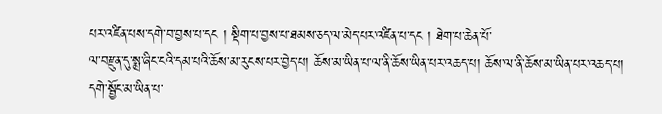པར་འཛིན་པས་དགེ་བ་བྱས་པ་དང ། སྡིག་པ་བྱས་པ་ཐམས་ཅད་ལ་མེད་པར་འཛིན་པ་དང ། ཐེག་པ་ཆེན་པོ་
ལ་བརྫུན་དུ་སྨྲ་ཞིང་ངའི་དམ་པའི་ཆོས་མ་རུངས་པར་བྱེད་པ། ཆོས་མ་ཡིན་པ་ལ་ནི་ཆོས་ཡིན་པར་འཆད་པ། ཆོས་ལ་ནི་ཆོས་མ་ཡིན་པར་འཆད་པ། དགེ་སྦྱོང་མ་ཡིན་པ་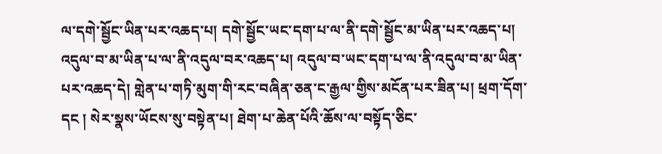ལ་དགེ་སྦྱོང་ཡིན་པར་འཆད་པ། དགེ་སྦྱོང་ཡང་དག་པ་ལ་ནི་དགེ་སྦྱོང་མ་ཡིན་པར་འཆད་པ། འདུལ་བ་མ་ཡིན་པ་ལ་ནི་འདུལ་བར་འཆད་པ། འདུལ་བ་ཡང་དག་པ་ལ་ནི་འདུལ་བ་མ་ཡིན་པར་འཆད་དེ། གླེན་པ་གཏི་མུག་གི་རང་བཞིན་ཅན་ང་རྒྱལ་གྱིས་མངོན་པར་ཟིན་པ། ཕྲག་དོག་དང ། སེར་སྣས་ཡོངས་སུ་བསྟེན་པ། ཐེག་པ་ཆེན་པོའི་ཆོས་ལ་བསྟོད་ཅིང་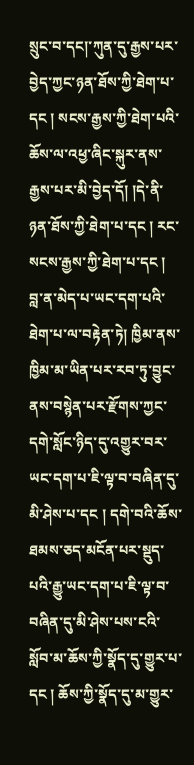སྲུང་བ་དང།་ཀུན་དུ་རྒྱས་པར་བྱེད་ཀྱང་ཉན་ཐོས་ཀྱི་ཐེག་པ་དང ། སངས་རྒྱས་ཀྱི་ཐེག་པའི་ཆོས་ལ་འཕྱ་ཞིང་སྐུར་ནས་རྒྱས་པར་མི་བྱེད་དོ། །དེ་ནི་ཉན་ཐོས་ཀྱི་ཐེག་པ་དང ། རང་སངས་རྒྱས་ཀྱི་ཐེག་པ་དང ། བླ་ན་མེད་པ་ཡང་དག་པའི་ཐེག་པ་ལ་བརྟེན་ཏེ། ཁྱིམ་ནས་ཁྱིམ་མ་ཡིན་པར་རབ་ཏུ་བྱུང་ནས་བསྙེན་པར་རྫོགས་ཀྱང་དགེ་སློང་ཉིད་དུ་འགྱུར་བར་ཡང་དག་པ་ཇི་ལྟ་བ་བཞིན་དུ་མི་ཤེས་པ་དང ། དགེ་བའི་ཆོས་ཐམས་ཅད་མངོན་པར་སྡུད་པའི་རྒྱུ་ཡང་དག་པ་ཇི་ལྟ་བ་བཞིན་དུ་མི་ཤེས་པས་ངའི་སློབ་མ་ཆོས་ཀྱི་སྣོད་དུ་གྱུར་པ་དང ། ཆོས་ཀྱི་སྣོད་དུ་མ་གྱུར་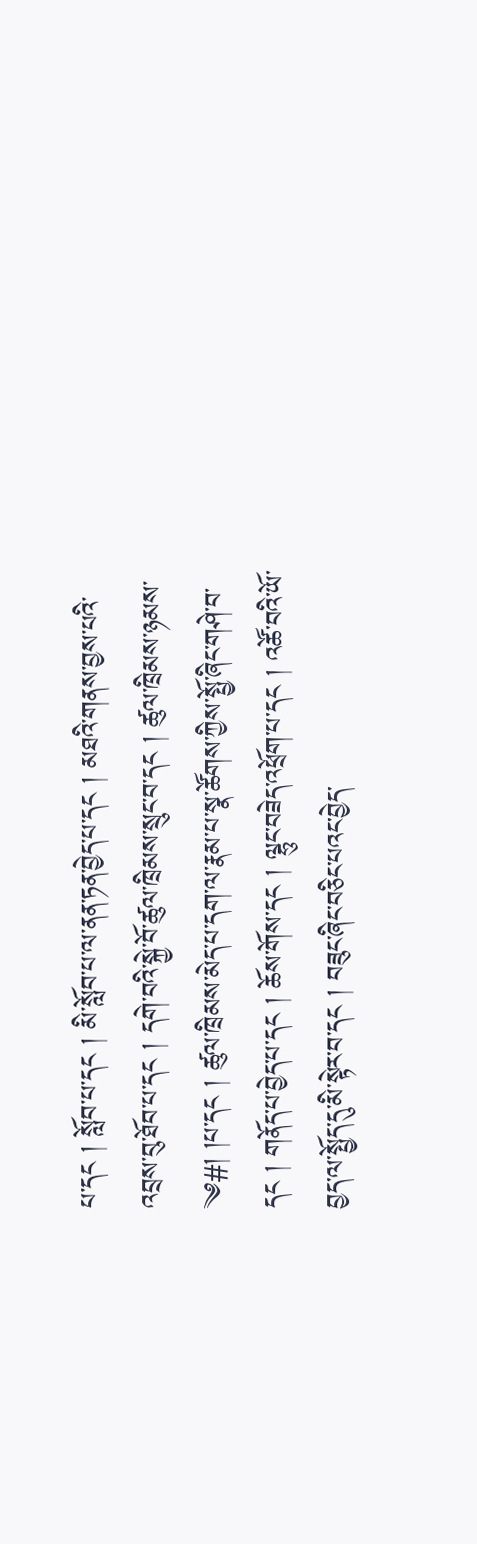པ་དང ། སློབ་པ་དང ། མི་སློབ་པ་ལ་ནན་ཏན་བྱེད་པ་དང ། མཐའི་གནས་བྱས་པའི་འབྲས་བུ་ཐོབ་པ་དང ། དགེ་བའི་སྐྱེ་བོ་ཚུལ་ཁྲིམས་སྲུང་བ་དང ། ཚུལ་ཁྲིམས་ཉམས་
༄#། །པ་དང ། ཚུལ་ཁྲིམས་མེད་པ་དག་ལ་རྣམ་པ་སྣ་ཚོགས་ཀྱིས་སྤྱོ་ཞིང་གཤེ་བ་དང ། གནོད་པ་བྱེད་པ་དང ། ཆོས་གོས་དང ། ལྷུང་བཟེད་འཕྲོག་པ་དང ། འཚོ་བའི་ཡོ་བྱད་ལ་སྤྱོད་དུ་མི་སྟེར་བ་དང ། བཟུང་ཞིང་བཅིང་པའང་བྱེད་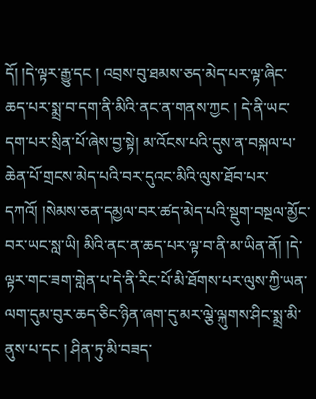དོ། །དེ་ལྟར་རྒྱུ་དང ། འབྲས་བུ་ཐམས་ཅད་མེད་པར་ལྟ་ཞིང་ཆད་པར་སྨྲ་བ་དག་ནི་མིའི་ནང་ན་གནས་ཀྱང ། དེ་ནི་ཡང་དག་པར་སྲིན་པོ་ཞེས་བྱ་སྟེ། མ་འོངས་པའི་དུས་ན་བསྐལ་པ་ཆེན་པོ་གྲངས་མེད་པའི་བར་དུའང་མིའི་ལུས་ཐོབ་པར་དཀའོ། །སེམས་ཅན་དམྱལ་བར་ཚད་མེད་པའི་སྡུག་བསྔལ་མྱོང་བར་ཡང་སླ་ཡི། མིའི་ནང་ན་ཆད་པར་ལྟ་བ་ནི་མ་ཡིན་ནོ། །དེ་ལྟར་གང་ཟག་གླེན་པ་དེ་ནི་རིང་པོ་མི་ཐོགས་པར་ལུས་ཀྱི་ཡན་ལག་དུམ་བུར་ཆད་ཅིང་ཉིན་ཞག་དུ་མར་ལྕེ་ལྐུགས་ཤིང་སྨྲ་མི་ནུས་པ་དང ། ཤིན་ཏུ་མི་བཟད་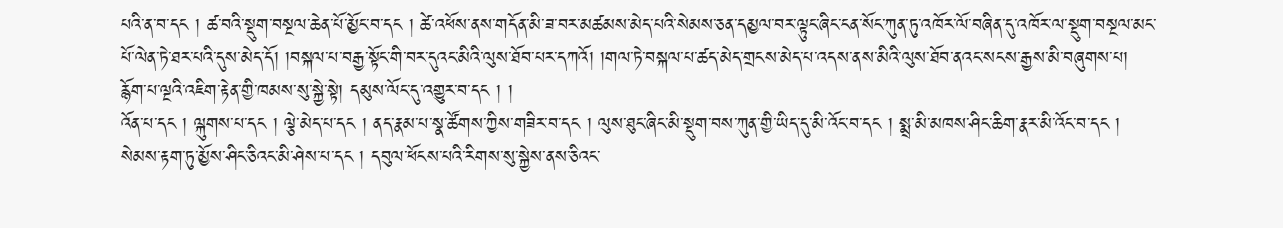པའི་ན་བ་དང ། ཚ་བའི་སྡུག་བསྔལ་ཆེན་པོ་མྱོང་བ་དང ། ཚེ་འཕོས་ནས་གདོན་མི་ཟ་བར་མཚམས་མེད་པའི་སེམས་ཅན་དམྱལ་བར་ལྟུང་ཞིང་ངན་སོང་ཀུན་ཏུ་འཁོར་ལོ་བཞིན་དུ་འཁོར་ལ་སྡུག་བསྔལ་མང་པོ་ལེན་ཏེ་ཐར་པའི་དུས་མེད་དོ། །བསྐལ་པ་བརྒྱ་སྟོང་གི་བར་དུའང་མིའི་ལུས་ཐོབ་པར་དཀའོ། །གལ་ཏེ་བསྐལ་པ་ཚད་མེད་གྲངས་མེད་པ་འདས་ནས་མིའི་ལུས་ཐོབ་ནའང་སངས་རྒྱས་མི་བཞུགས་པ། རྙོག་པ་ལྔའི་འཇིག་རྟེན་གྱི་ཁམས་སུ་སྐྱེ་སྟེ། དམུས་ལོང་དུ་འགྱུར་བ་དང ། །
འོན་པ་དང ། ལྐུགས་པ་དང ། ལྕེ་མེད་པ་དང ། ནད་རྣམ་པ་སྣ་ཚོགས་ཀྱིས་གཟིར་བ་དང ། ལུས་ཐུང་ཞིང་མི་སྡུག་བས་ཀུན་གྱི་ཡིད་དུ་མི་འོང་བ་དང ། སྨྲ་མི་མཁས་ཤིང་ཆིག་རྣར་མི་འོང་བ་དང ། སེམས་རྟག་ཏུ་མྱོས་ཤིང་ཅིའང་མི་ཤེས་པ་དང ། དབུལ་ཕོངས་པའི་རིགས་སུ་སྐྱེས་ནས་ཅིའང་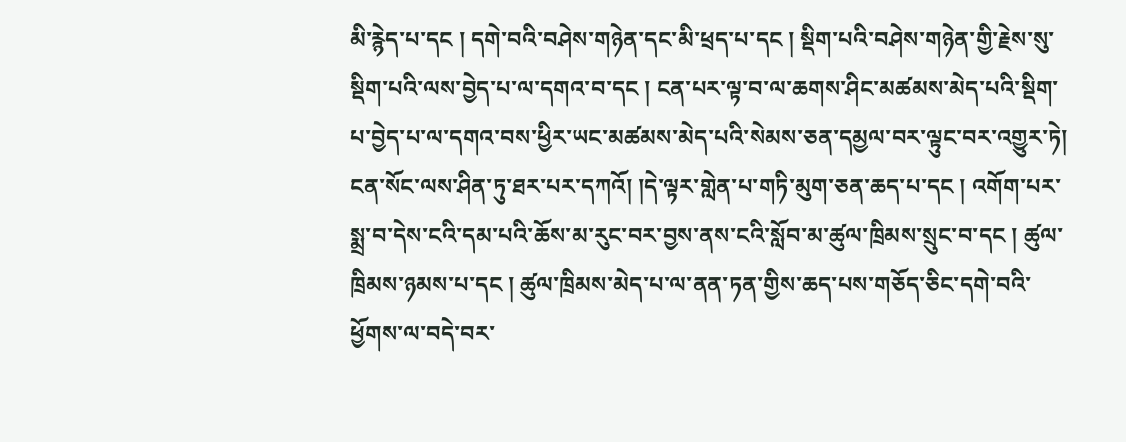མི་རྙེད་པ་དང ། དགེ་བའི་བཤེས་གཉེན་དང་མི་ཕྲད་པ་དང ། སྡིག་པའི་བཤེས་གཉེན་གྱི་རྗེས་སུ་སྡིག་པའི་ལས་བྱེད་པ་ལ་དགའ་བ་དང ། ངན་པར་ལྟ་བ་ལ་ཆགས་ཤིང་མཚམས་མེད་པའི་སྡིག་པ་བྱེད་པ་ལ་དགའ་བས་ཕྱིར་ཡང་མཚམས་མེད་པའི་སེམས་ཅན་དམྱལ་བར་ལྟུང་བར་འགྱུར་ཏེ། ངན་སོང་ལས་ཤིན་ཏུ་ཐར་པར་དཀའོ། །དེ་ལྟར་གླེན་པ་གཏི་མུག་ཅན་ཆད་པ་དང ། འགོག་པར་སྨྲ་བ་དེས་ངའི་དམ་པའི་ཆོས་མ་རུང་བར་བྱས་ནས་ངའི་སློབ་མ་ཚུལ་ཁྲིམས་སྲུང་བ་དང ། ཚུལ་ཁྲིམས་ཉམས་པ་དང ། ཚུལ་ཁྲིམས་མེད་པ་ལ་ནན་ཏན་གྱིས་ཆད་པས་གཅོད་ཅིང་དགེ་བའི་ཕྱོགས་ལ་བདེ་བར་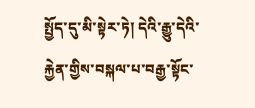སྤྱོད་དུ་མི་སྟེར་ཏེ། དེའི་རྒྱུ་དེའི་རྐྱེན་གྱིས་བསྐལ་པ་བརྒྱ་སྟོང་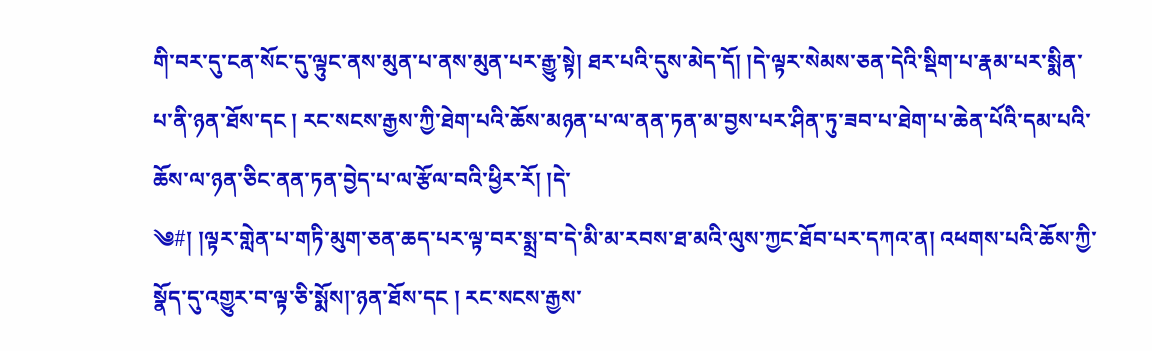གི་བར་དུ་ངན་སོང་དུ་ལྟུང་ནས་མུན་པ་ནས་མུན་པར་རྒྱུ་སྟེ། ཐར་པའི་དུས་མེད་དོ། །དེ་ལྟར་སེམས་ཅན་དེའི་སྡིག་པ་རྣམ་པར་སྨིན་པ་ནི་ཉན་ཐོས་དང ། རང་སངས་རྒྱས་ཀྱི་ཐེག་པའི་ཆོས་མཉན་པ་ལ་ནན་ཏན་མ་བྱས་པར་ཤིན་ཏུ་ཟབ་པ་ཐེག་པ་ཆེན་པོའི་དམ་པའི་ཆོས་ལ་ཉན་ཅིང་ནན་ཏན་བྱེད་པ་ལ་རྩོལ་བའི་ཕྱིར་རོ། །དེ་
༄#། །ལྟར་གླེན་པ་གཏི་མུག་ཅན་ཆད་པར་ལྟ་བར་སྨྲ་བ་དེ་མི་མ་རབས་ཐ་མའི་ལུས་ཀྱང་ཐོབ་པར་དཀའ་ན། འཕགས་པའི་ཆོས་ཀྱི་སྣོད་དུ་འགྱུར་བ་ལྟ་ཅི་སྨོས།་ཉན་ཐོས་དང ། རང་སངས་རྒྱས་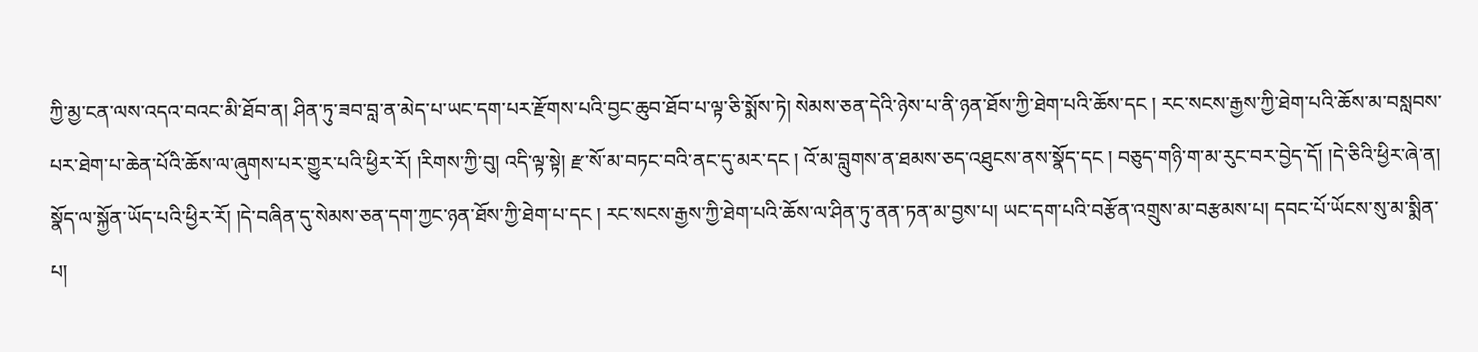ཀྱི་མྱ་ངན་ལས་འདའ་བའང་མི་ཐོབ་ན། ཤིན་ཏུ་ཟབ་བླ་ན་མེད་པ་ཡང་དག་པར་རྫོགས་པའི་བྱང་ཆུབ་ཐོབ་པ་ལྟ་ཅི་སྨོས་ཏེ། སེམས་ཅན་དེའི་ཉེས་པ་ནི་ཉན་ཐོས་ཀྱི་ཐེག་པའི་ཆོས་དང ། རང་སངས་རྒྱས་ཀྱི་ཐེག་པའི་ཆོས་མ་བསླབས་པར་ཐེག་པ་ཆེན་པོའི་ཆོས་ལ་ཞུགས་པར་གྱུར་པའི་ཕྱིར་རོ། །རིགས་ཀྱི་བུ། འདི་ལྟ་སྟེ། རྫ་སོ་མ་བཏང་བའི་ནང་དུ་མར་དང ། འོ་མ་བླུགས་ན་ཐམས་ཅད་འཐུངས་ནས་སྣོད་དང ། བཅུད་གཉི་ག་མ་རུང་བར་བྱེད་དོ། །དེ་ཅིའི་ཕྱིར་ཞེ་ན། སྣོད་ལ་སྐྱོན་ཡོད་པའི་ཕྱིར་རོ། །དེ་བཞིན་དུ་སེམས་ཅན་དག་ཀྱང་ཉན་ཐོས་ཀྱི་ཐེག་པ་དང ། རང་སངས་རྒྱས་ཀྱི་ཐེག་པའི་ཆོས་ལ་ཤིན་ཏུ་ནན་ཏན་མ་བྱས་པ། ཡང་དག་པའི་བརྩོན་འགྲུས་མ་བརྩམས་པ། དབང་པོ་ཡོངས་སུ་མ་སྨིན་པ།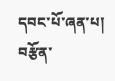དབང་པོ་ཞན་པ། བརྩོན་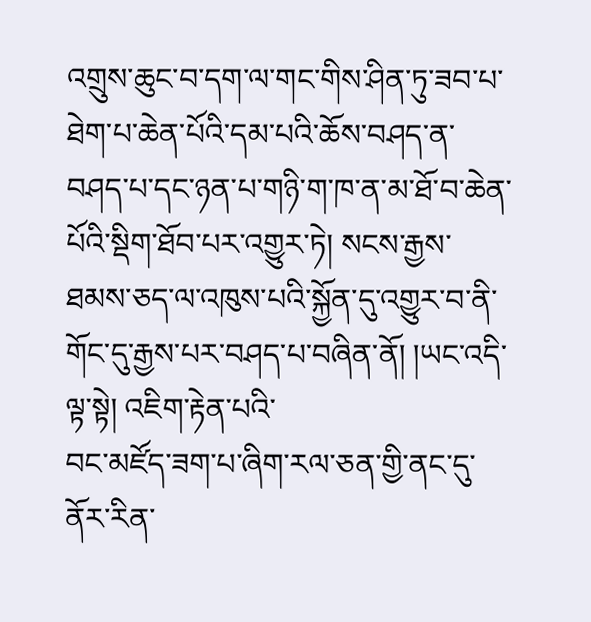འགྲུས་ཆུང་བ་དག་ལ་གང་གིས་ཤིན་ཏུ་ཟབ་པ་ཐེག་པ་ཆེན་པོའི་དམ་པའི་ཆོས་བཤད་ན་བཤད་པ་དང་ཉན་པ་གཉི་ག་ཁ་ན་མ་ཐོ་བ་ཆེན་པོའི་སྡིག་ཐོབ་པར་འགྱུར་ཏེ། སངས་རྒྱས་ཐམས་ཅད་ལ་འཁུས་པའི་སྐྱོན་དུ་འགྱུར་བ་ནི་གོང་དུ་རྒྱས་པར་བཤད་པ་བཞིན་ནོ། །ཡང་འདི་ལྟ་སྟེ། འཇིག་རྟེན་པའི་
བང་མཛོད་ཟག་པ་ཞིག་རལ་ཅན་གྱི་ནང་དུ་ནོར་རིན་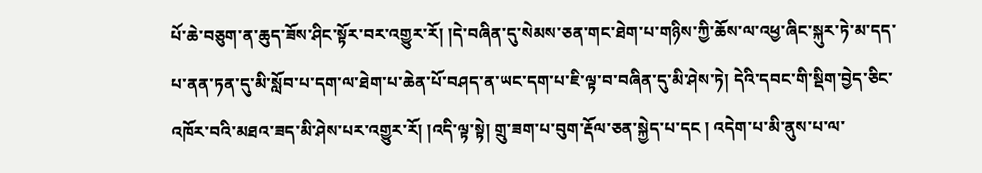པོ་ཆེ་བཅུག་ན་ཆུད་ཟོས་ཤིང་སྟོར་བར་འགྱུར་རོ། །དེ་བཞིན་དུ་སེམས་ཅན་གང་ཐེག་པ་གཉིས་ཀྱི་ཆོས་ལ་འཕྱ་ཞིང་སྐུར་ཏེ་མ་དད་པ་ནན་ཏན་དུ་མི་སློབ་པ་དག་ལ་ཐེག་པ་ཆེན་པོ་བཤད་ན་ཡང་དག་པ་ཇི་ལྟ་བ་བཞིན་དུ་མི་ཤེས་ཏེ། དེའི་དབང་གི་སྡིག་བྱེད་ཅིང་འཁོར་བའི་མཐའ་ཟད་མི་ཤེས་པར་འགྱུར་རོ། །འདི་ལྟ་སྟེ། གྲུ་ཟག་པ་བུག་རྡོལ་ཅན་སྐྱེད་པ་དང ། འདེག་པ་མི་ནུས་པ་ལ་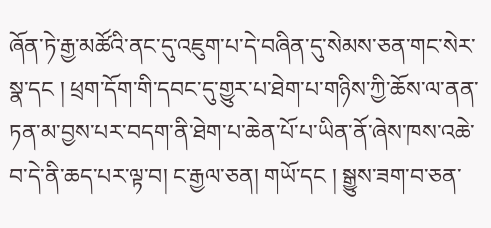ཞོན་ཏེ་རྒྱ་མཚོའི་ནང་དུ་འཇུག་པ་དེ་བཞིན་དུ་སེམས་ཅན་གང་སེར་སྣ་དང ། ཕྲག་དོག་གི་དབང་དུ་གྱུར་པ་ཐེག་པ་གཉིས་ཀྱི་ཆོས་ལ་ནན་ཏན་མ་བྱས་པར་བདག་ནི་ཐེག་པ་ཆེན་པོ་པ་ཡིན་ནོ་ཞེས་ཁས་འཆེ་བ་དེ་ནི་ཆད་པར་ལྟ་བ། ང་རྒྱལ་ཅན། གཡོ་དང ། སྒྱུས་ཟག་བ་ཅན་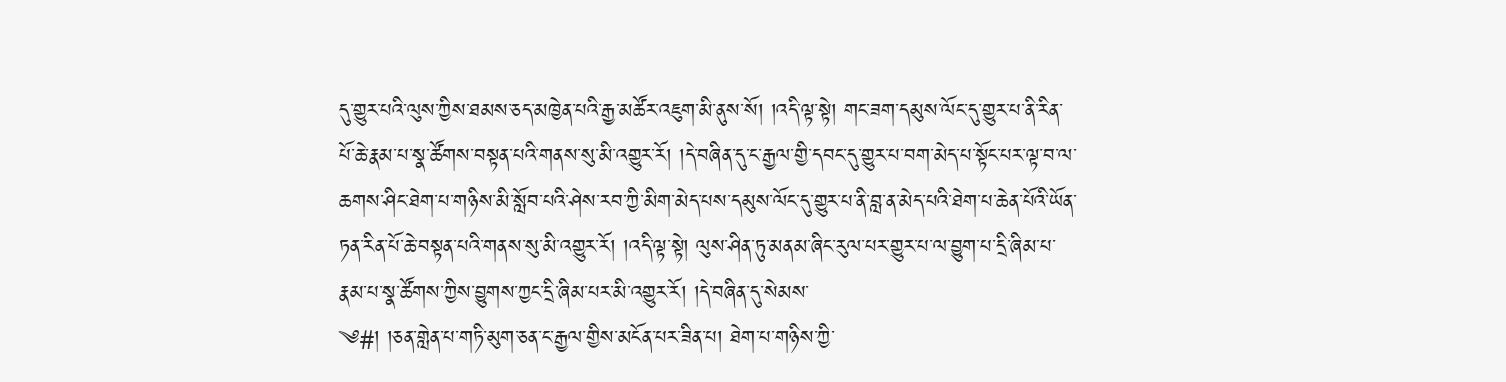དུ་གྱུར་པའི་ལུས་ཀྱིས་ཐམས་ཅད་མཁྱེན་པའི་རྒྱ་མཚོར་འཇུག་མི་ནུས་སོ། །འདི་ལྟ་སྟེ། གང་ཟག་དམུས་ལོང་དུ་གྱུར་པ་ནི་རིན་པོ་ཆེ་རྣམ་པ་སྣ་ཚོགས་བསྟན་པའི་གནས་སུ་མི་འགྱུར་རོ། །དེ་བཞིན་དུ་ང་རྒྱལ་གྱི་དབང་དུ་གྱུར་པ་བག་མེད་པ་སྟོང་པར་ལྟ་བ་ལ་ཆགས་ཤིང་ཐེག་པ་གཉིས་མི་སློབ་པའི་ཤེས་རབ་ཀྱི་མིག་མེད་པས་དམུས་ལོང་དུ་གྱུར་པ་ནི་བླ་ན་མེད་པའི་ཐེག་པ་ཆེན་པོའི་ཡོན་ཏན་རིན་པོ་ཆེ་བསྟན་པའི་གནས་སུ་མི་འགྱུར་རོ། །འདི་ལྟ་སྟེ། ལུས་ཤིན་ཏུ་མནམ་ཞིང་རུལ་པར་གྱུར་པ་ལ་བྱུག་པ་དྲི་ཞིམ་པ་རྣམ་པ་སྣ་ཚོགས་ཀྱིས་བྱུགས་ཀྱང་དྲི་ཞིམ་པར་མི་འགྱུར་རོ། །དེ་བཞིན་དུ་སེམས་
༄#། །ཅན་གླེན་པ་གཏི་མུག་ཅན་ང་རྒྱལ་གྱིས་མངོན་པར་ཟིན་པ། ཐེག་པ་གཉིས་ཀྱི་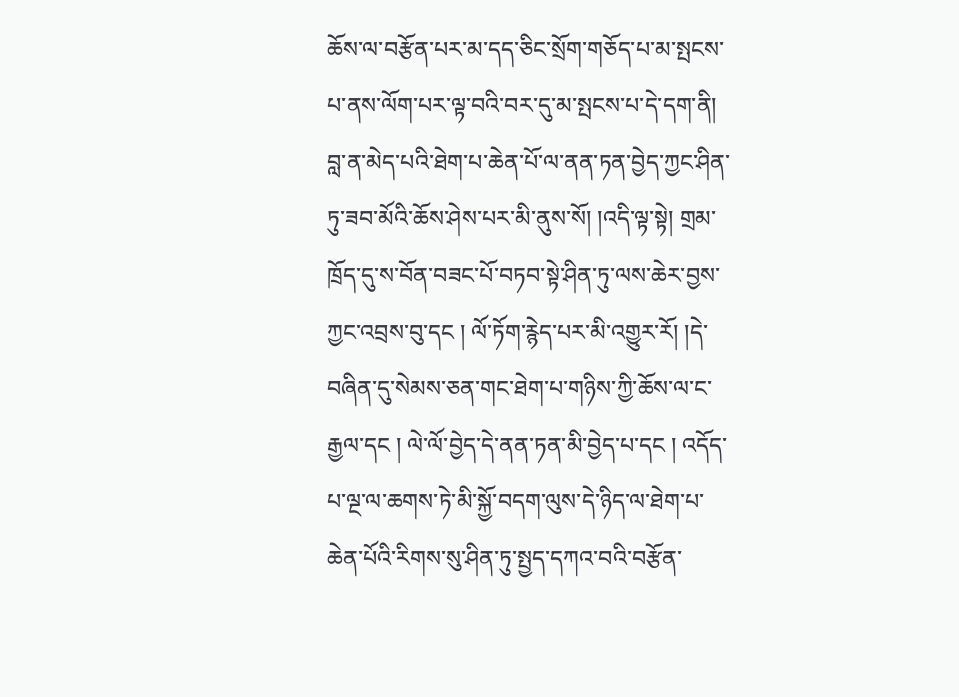ཆོས་ལ་བརྩོན་པར་མ་དད་ཅིང་སྲོག་གཅོད་པ་མ་སྤངས་པ་ནས་ལོག་པར་ལྟ་བའི་བར་དུ་མ་སྤངས་པ་དེ་དག་ནི། བླ་ན་མེད་པའི་ཐེག་པ་ཆེན་པོ་ལ་ནན་ཏན་བྱེད་ཀྱང་ཤིན་ཏུ་ཟབ་མོའི་ཆོས་ཤེས་པར་མི་ནུས་སོ། །འདི་ལྟ་སྟེ། གྲམ་ཁྲོད་དུ་ས་བོན་བཟང་པོ་བཏབ་སྟེ་ཤིན་ཏུ་ལས་ཆེར་བྱས་ཀྱང་འབྲས་བུ་དང ། ལོ་ཏོག་རྙེད་པར་མི་འགྱུར་རོ། །དེ་བཞིན་དུ་སེམས་ཅན་གང་ཐེག་པ་གཉིས་ཀྱི་ཆོས་ལ་ང་རྒྱལ་དང ། ལེ་ལོ་བྱེད་དེ་ནན་ཏན་མི་བྱེད་པ་དང ། འདོད་པ་ལྔ་ལ་ཆགས་ཏེ་མི་སྐྱོ་བདག་ལུས་དེ་ཉིད་ལ་ཐེག་པ་ཆེན་པོའི་རིགས་སུ་ཤིན་ཏུ་སྤྱད་དཀའ་བའི་བརྩོན་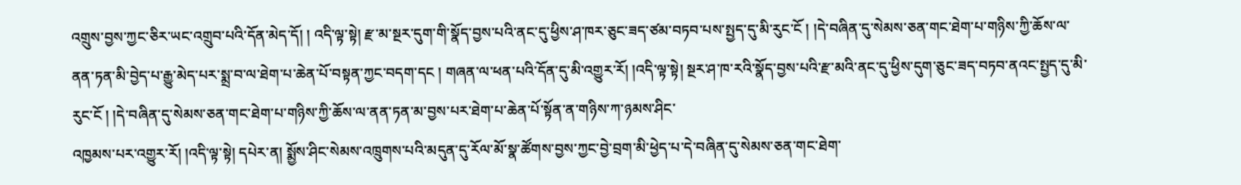འགྲུས་བྱས་ཀྱང་ཅིར་ཡང་འགྲུབ་པའི་དོན་མེད་དོ། ། འདི་ལྟ་སྟེ། རྫ་མ་སྔར་དུག་གི་སྣོད་བྱས་པའི་ནང་དུ་ཕྱིས་ཤ་ཁར་ཅུང་ཟད་ཙམ་བཏབ་པས་སྤྱད་དུ་མི་རུང་ངོ ། །དེ་བཞིན་དུ་སེམས་ཅན་གང་ཐེག་པ་གཉིས་ཀྱི་ཆོས་ལ་ནན་ཏན་མི་བྱེད་པ་རྒྱུ་མེད་པར་སྨྲ་བ་ལ་ཐེག་པ་ཆེན་པོ་བསྟན་ཀྱང་བདག་དང ། གཞན་ལ་ཕན་པའི་དོན་དུ་མི་འགྱུར་རོ། །འདི་ལྟ་སྟེ། སྔར་ཤ་ཁ་རའི་སྣོད་བྱས་པའི་རྫ་མའི་ནང་དུ་ཕྱིས་དུག་ཅུང་ཟད་བཏབ་ནའང་སྤྱད་དུ་མི་རུང་ངོ ། །དེ་བཞིན་དུ་སེམས་ཅན་གང་ཐེག་པ་གཉིས་ཀྱི་ཆོས་ལ་ནན་ཏན་མ་བྱས་པར་ཐེག་པ་ཆེན་པོ་སྟོན་ན་གཉིས་ཀ་ཉམས་ཤིང་
འཁྱམས་པར་འགྱུར་རོ། །འདི་ལྟ་སྟེ། དཔེར་ན། སྨྱོས་ཤིང་སེམས་འཁྲུགས་པའི་མདུན་དུ་རོལ་མོ་སྣ་ཚོགས་བྱས་ཀྱང་བྱེ་བྲག་མི་ཕྱེད་པ་དེ་བཞིན་དུ་སེམས་ཅན་གང་ཐེག་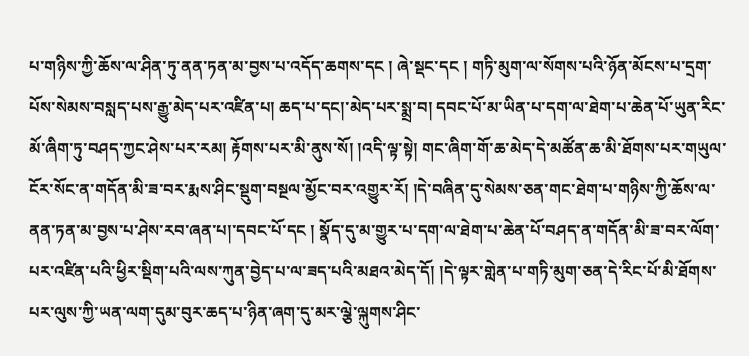པ་གཉིས་ཀྱི་ཆོས་ལ་ཤིན་ཏུ་ནན་ཏན་མ་བྱས་པ་འདོད་ཆགས་དང ། ཞེ་སྡང་དང ། གཏི་མུག་ལ་སོགས་པའི་ཉོན་མོངས་པ་དྲག་པོས་སེམས་བསླད་པས་རྒྱུ་མེད་པར་འཛིན་པ། ཆད་པ་དང།་མེད་པར་སྨྲ་བ། དབང་པོ་མ་ཡིན་པ་དག་ལ་ཐེག་པ་ཆེན་པོ་ཡུན་རིང་མོ་ཞིག་ཏུ་བཤད་ཀྱང་ཤེས་པར་རམ། རྟོགས་པར་མི་ནུས་སོ། །འདི་ལྟ་སྟེ། གང་ཞིག་གོ་ཆ་མེད་དེ་མཚོན་ཆ་མི་ཐོགས་པར་གཡུལ་ངོར་སོང་ན་གདོན་མི་ཟ་བར་རྨས་ཤིང་སྡུག་བསྔལ་མྱོང་བར་འགྱུར་རོ། །དེ་བཞིན་དུ་སེམས་ཅན་གང་ཐེག་པ་གཉིས་ཀྱི་ཆོས་ལ་ནན་ཏན་མ་བྱས་པ་ཤེས་རབ་ཞན་པ།་དབང་པོ་དང ། སྣོད་དུ་མ་གྱུར་པ་དག་ལ་ཐེག་པ་ཆེན་པོ་བཤད་ན་གདོན་མི་ཟ་བར་ལོག་པར་འཛིན་པའི་ཕྱིར་སྡིག་པའི་ལས་ཀུན་བྱེད་པ་ལ་ཟད་པའི་མཐའ་མེད་དོ། །དེ་ལྟར་གླེན་པ་གཏི་མུག་ཅན་དེ་རིང་པོ་མི་ཐོགས་པར་ལུས་ཀྱི་ཡན་ལག་དུམ་བུར་ཆད་པ་ཉིན་ཞག་དུ་མར་ལྕེ་ལྐུགས་ཤིང་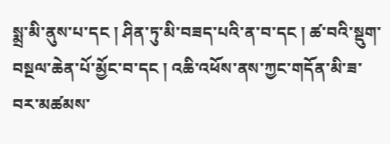སྨྲ་མི་ནུས་པ་དང ། ཤིན་ཏུ་མི་བཟད་པའི་ན་བ་དང ། ཚ་བའི་སྡུག་བསྔལ་ཆེན་པོ་མྱོང་བ་དང ། འཆི་འཕོས་ནས་ཀྱང་གདོན་མི་ཟ་བར་མཚམས་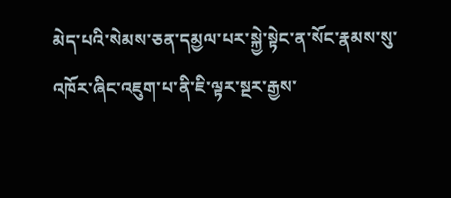མེད་པའི་སེམས་ཅན་དམྱལ་པར་སྐྱེ་སྟེང་ན་སོང་རྣམས་སུ་འཁོར་ཞིང་འཇུག་པ་ནི་ཇི་ལྟར་སྔར་རྒྱས་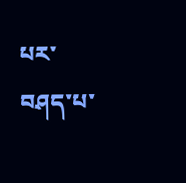པར་བཤད་པ་